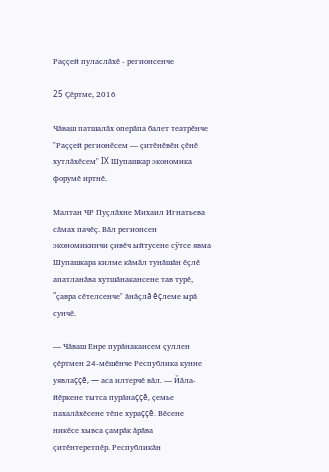Раççей пуласлăхĕ - регионсенче

25 Çĕртме, 2016

Чăваш патшалăх оперăпа балет театрĕнче "Раççей регионĕсем — çитĕнĕвĕн çĕнĕ хутлăхĕсем" IX Шупашкар экономика форумĕ иртнĕ.

Малтан ЧР Пуçлăхне Михаил Игнатьева сăмах пачĕç. Вăл регионсен экономикинчи çивĕч ыйтусене сÿтсе явма Шупашкара килме кăмăл тунăшăн ĕçлĕ апатланăва хутшăнакансене тав турĕ, "çавра сĕтелсенче" ăнăçлă ĕçлеме ырă сунчĕ.

— Чăваш Енре пурăнакансем çуллен çĕртмен 24-мĕшĕнче Республика кунне уявлаççĕ, — аса илтерчĕ вăл. — Йăла-йĕркене тытса пурăнаççĕ, çемье пахалăхĕсене тĕпе хураççĕ. Вĕсене никĕсе хывса çамрăк ăрăва çитĕнтеретпĕр. Республикăн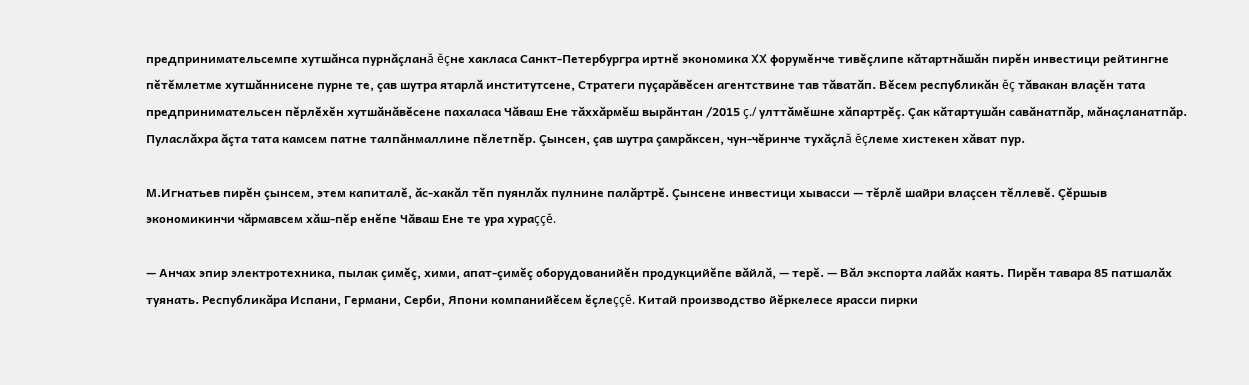предпринимательсемпе хутшăнса пурнăçланă ĕçне хакласа Санкт-Петербургра иртнĕ экономика XX форумĕнче тивĕçлипе кăтартнăшăн пирĕн инвестици рейтингне пĕтĕмлетме хутшăннисене пурне те, çав шутра ятарлă институтсене, Стратеги пуçарăвĕсен агентствине тав тăватăп. Вĕсем республикăн ĕç тăвакан влаçĕн тата предпринимательсен пĕрлĕхĕн хутшăнăвĕсене пахаласа Чăваш Ене тăххăрмĕш вырăнтан /2015 ç./ улттăмĕшне хăпартрĕç. Çак кăтартушăн савăнатпăр, мăнаçланатпăр. Пуласлăхра ăçта тата камсем патне талпăнмаллине пĕлетпĕр. Çынсен, çав шутра çамрăксен, чун-чĕринче тухăçлă ĕçлеме хистекен хăват пур.

М.Игнатьев пирĕн çынсем, этем капиталĕ, ăс-хакăл тĕп пуянлăх пулнине палăртрĕ. Çынсене инвестици хывасси — тĕрлĕ шайри влаçсен тĕллевĕ. Çĕршыв экономикинчи чăрмавсем хăш-пĕр енĕпе Чăваш Ене те ура хураççĕ.

— Анчах эпир электротехника, пылак çимĕç, хими, апат-çимĕç оборудованийĕн продукцийĕпе вăйлă, — терĕ. — Вăл экспорта лайăх каять. Пирĕн тавара 85 патшалăх туянать. Республикăра Испани, Германи, Серби, Япони компанийĕсем ĕçлеççĕ. Китай производство йĕркелесе ярасси пирки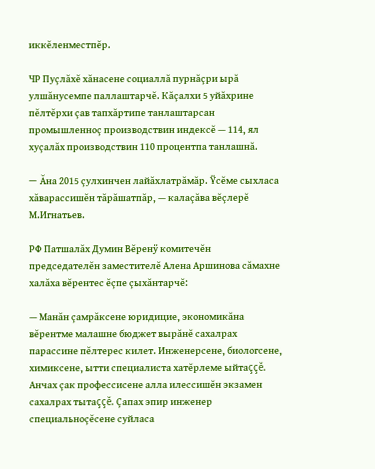иккĕленместпĕр.

ЧР Пуçлăхĕ хăнасене социаллă пурнăçри ырă улшăнусемпе паллаштарчĕ. Кăçалхи 5 уйăхрине пĕлтĕрхи çав тапхăртипе танлаштарсан промышленноç производствин индексĕ — 114, ял хуçалăх производствин 110 процентпа танлашнă.

— Ăна 2015 çулхинчен лайăхлатрăмăр. Ÿсĕме сыхласа хăварассишĕн тăрăшатпăр, — калаçăва вĕçлерĕ М.Игнатьев.

РФ Патшалăх Думин Вĕренÿ комитечĕн председателĕн заместителĕ Алена Аршинова сăмахне халăха вĕрентес ĕçпе çыхăнтарчĕ:

— Манăн çамрăксене юридицие, экономикăна вĕрентме малашне бюджет вырăнĕ сахалрах парассине пĕлтерес килет. Инженерсене, биологсене, химиксене, ытти специалиста хатĕрлеме ыйтаççĕ. Анчах çак профессисене алла илессишĕн экзамен сахалрах тытаççĕ. Çапах эпир инженер специальноçĕсене суйласа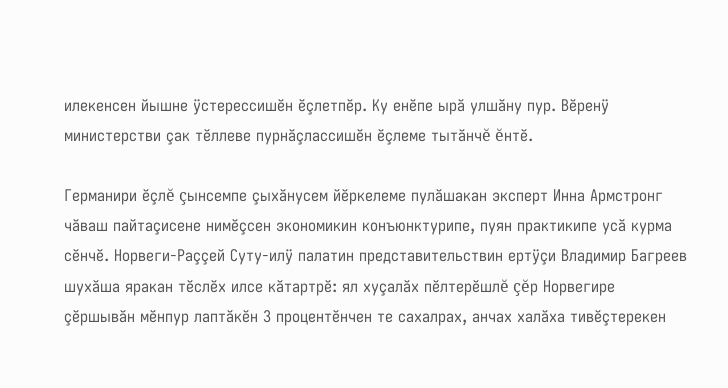илекенсен йышне ÿстерессишĕн ĕçлетпĕр. Ку енĕпе ырă улшăну пур. Вĕренÿ министерстви çак тĕллеве пурнăçлассишĕн ĕçлеме тытăнчĕ ĕнтĕ.

Германири ĕçлĕ çынсемпе çыхăнусем йĕркелеме пулăшакан эксперт Инна Армстронг чăваш пайтаçисене нимĕçсен экономикин конъюнктурипе, пуян практикипе усă курма сĕнчĕ. Норвеги-Раççей Суту-илÿ палатин представительствин ертÿçи Владимир Багреев шухăша яракан тĕслĕх илсе кăтартрĕ: ял хуçалăх пĕлтерĕшлĕ çĕр Норвегире çĕршывăн мĕнпур лаптăкĕн 3 процентĕнчен те сахалрах, анчах халăха тивĕçтерекен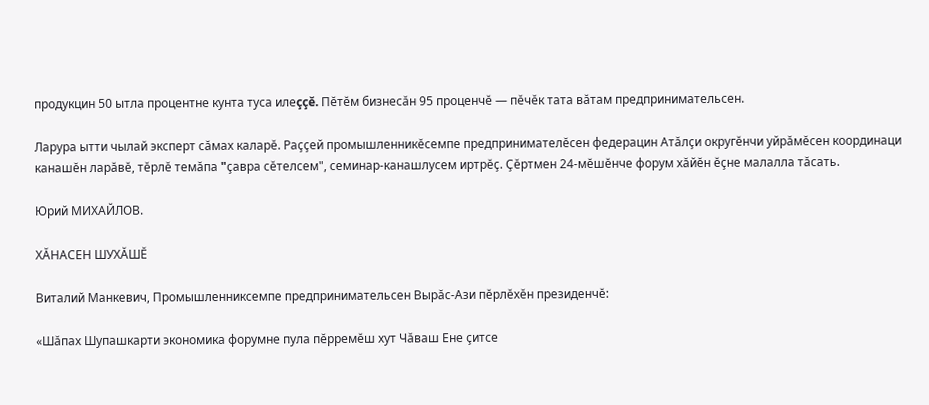продукцин 50 ытла процентне кунта туса илеççĕ. Пĕтĕм бизнесăн 95 проценчĕ — пĕчĕк тата вăтам предпринимательсен.

Ларура ытти чылай эксперт сăмах каларĕ. Раççей промышленникĕсемпе предпринимателĕсен федерацин Атăлçи округĕнчи уйрăмĕсен координаци канашĕн ларăвĕ, тĕрлĕ темăпа "çавра сĕтелсем", семинар-канашлусем иртрĕç. Çĕртмен 24-мĕшĕнче форум хăйĕн ĕçне малалла тăсать.

Юрий МИХАЙЛОВ.

ХĂНАСЕН ШУХĂШĔ

Виталий Манкевич, Промышленниксемпе предпринимательсен Вырăс-Ази пĕрлĕхĕн президенчĕ:

«Шăпах Шупашкарти экономика форумне пула пĕрремĕш хут Чăваш Ене çитсе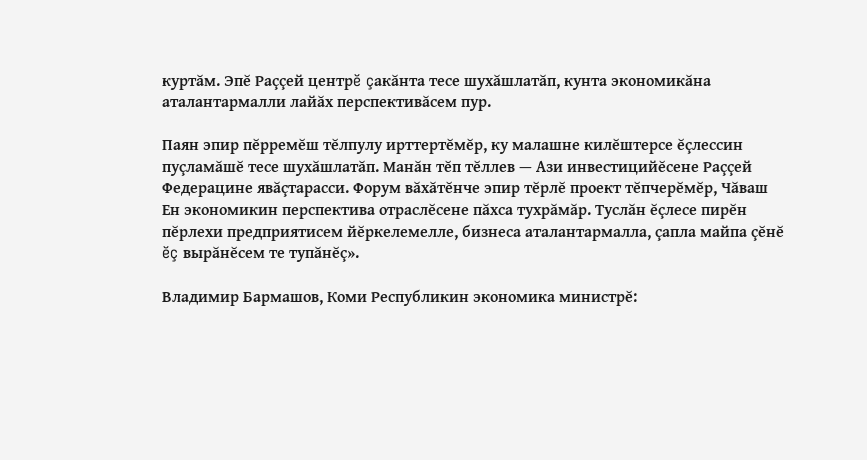куртăм. Эпĕ Раççей центрĕ çакăнта тесе шухăшлатăп, кунта экономикăна аталантармалли лайăх перспективăсем пур.

Паян эпир пĕрремĕш тĕлпулу ирттертĕмĕр, ку малашне килĕштерсе ĕçлессин пуçламăшĕ тесе шухăшлатăп. Манăн тĕп тĕллев — Ази инвестицийĕсене Раççей Федерацине явăçтарасси. Форум вăхăтĕнче эпир тĕрлĕ проект тĕпчерĕмĕр, Чăваш Ен экономикин перспектива отраслĕсене пăхса тухрăмăр. Туслăн ĕçлесе пирĕн пĕрлехи предприятисем йĕркелемелле, бизнеса аталантармалла, çапла майпа çĕнĕ ĕç вырăнĕсем те тупăнĕç».

Владимир Бармашов, Коми Республикин экономика министрĕ: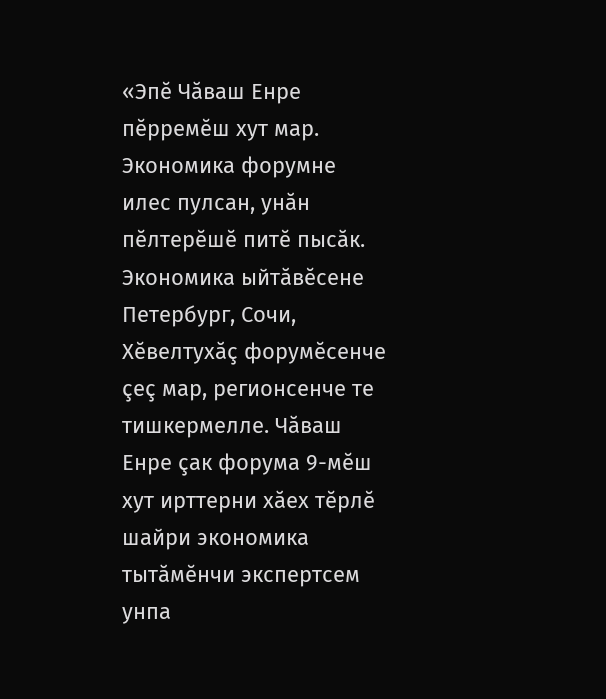«Эпĕ Чăваш Енре пĕрремĕш хут мар. Экономика форумне илес пулсан, унăн пĕлтерĕшĕ питĕ пысăк. Экономика ыйтăвĕсене Петербург, Сочи, Хĕвелтухăç форумĕсенче çеç мар, регионсенче те тишкермелле. Чăваш Енре çак форума 9-мĕш хут ирттерни хăех тĕрлĕ шайри экономика тытăмĕнчи экспертсем унпа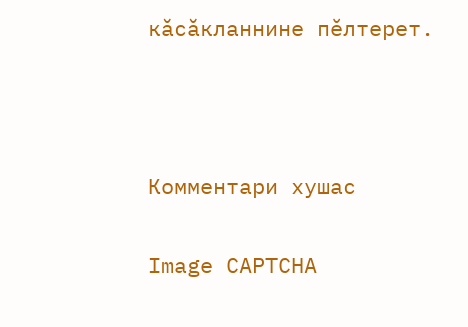кăсăкланнине пĕлтерет.



Комментари хушас

Image CAPTCHA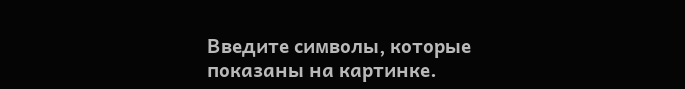Введите символы, которые показаны на картинке.